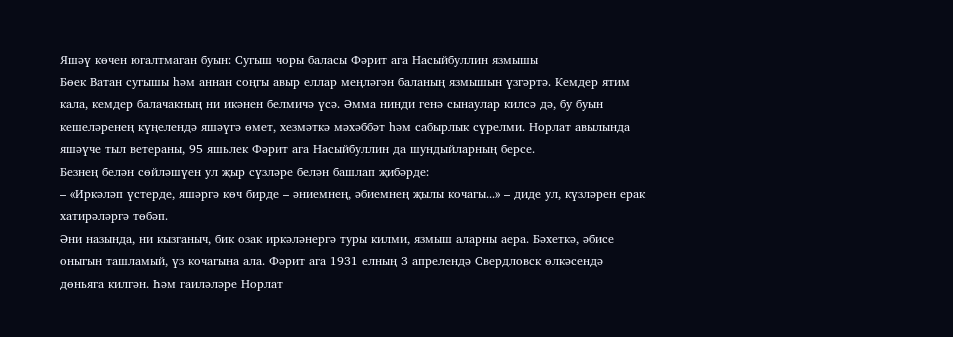Яшәү көчен югалтмаган буын: Сугыш чоры баласы Фәрит ага Насыйбуллин язмышы
Бөек Ватан сугышы һәм аннан соңгы авыр еллар меңләгән баланың язмышын үзгәртә. Кемдер ятим кала, кемдер балачакның ни икәнен белмичә үсә. Әмма нинди генә сынаулар килсә дә, бу буын кешеләренең күңелендә яшәүгә өмет, хезмәткә мәхәббәт һәм сабырлык сүрелми. Норлат авылында яшәүче тыл ветераны, 95 яшьлек Фәрит ага Насыйбуллин да шундыйларның берсе.
Безнең белән сөйләшүен ул җыр сүзләре белән башлап җибәрде:
– «Иркәләп үстерде, яшәргә көч бирде – әниемнең, әбиемнең җылы кочагы...» – диде ул, күзләрен ерак хатирәләргә төбәп.
Әни назында, ни кызганыч, бик озак иркәләнергә туры килми, язмыш аларны аера. Бәхеткә, әбисе оныгын ташламый, үз кочагына ала. Фәрит ага 1931 елның 3 апрелендә Свердловск өлкәсендә дөньяга килгән. Һәм гаиләләре Норлат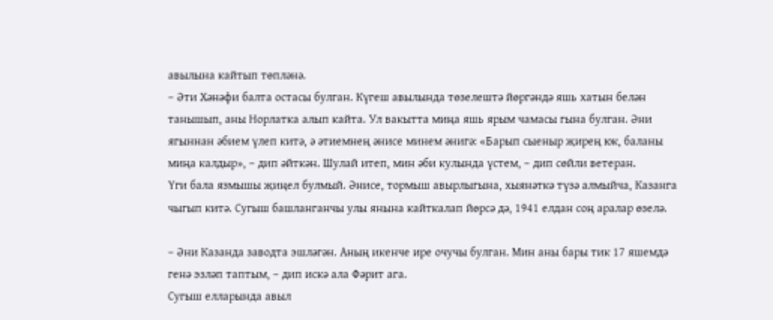авылына кайтып төпләнә.
– Әти Хәнәфи балта остасы булган. Күгеш авылында төзелештә йөргәндә яшь хатын белән танышып, аны Норлатка алып кайта. Ул вакытта миңа яшь ярым чамасы гына булган. Әни ягыннан әбием үлеп китә, ә әтиемнең әнисе минем әнигә: «Барып сыеныр җирең юк, баланы миңа калдыр», – дип әйткән. Шулай итеп, мин әби кулында үстем, – дип сөйли ветеран.
Үги бала язмышы җиңел булмый. Әнисе, тормыш авырлыгына, хыянәткә түзә алмыйча, Казанга чыгып китә. Сугыш башланганчы улы янына кайткалап йөрсә дә, 1941 елдан соң аралар өзелә.

– Әни Казанда заводта эшләгән. Аның икенче ире очучы булган. Мин аны бары тик 17 яшемдә генә эзләп таптым, – дип искә ала Фәрит ага.
Сугыш елларында авыл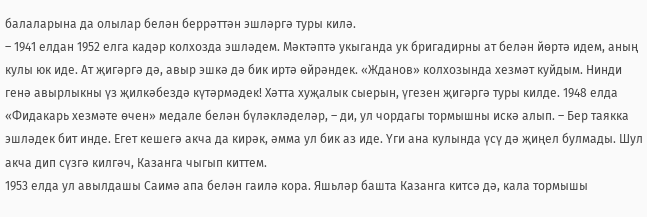балаларына да олылар белән беррәттән эшләргә туры килә.
– 1941 елдан 1952 елга кадәр колхозда эшләдем. Мәктәптә укыганда ук бригадирны ат белән йөртә идем, аның кулы юк иде. Ат җигәргә дә, авыр эшкә дә бик иртә өйрәндек. «Жданов» колхозында хезмәт куйдым. Нинди генә авырлыкны үз җилкәбездә күтәрмәдек! Хәтта хуҗалык сыерын, үгезен җигәргә туры килде. 1948 елда «Фидакарь хезмәте өчен» медале белән бүләкләделәр, – ди, ул чордагы тормышны искә алып. – Бер таякка эшләдек бит инде. Егет кешегә акча да кирәк, әмма ул бик аз иде. Үги ана кулында үсү дә җиңел булмады. Шул акча дип сүзгә килгәч, Казанга чыгып киттем.
1953 елда ул авылдашы Саимә апа белән гаилә кора. Яшьләр башта Казанга китсә дә, кала тормышы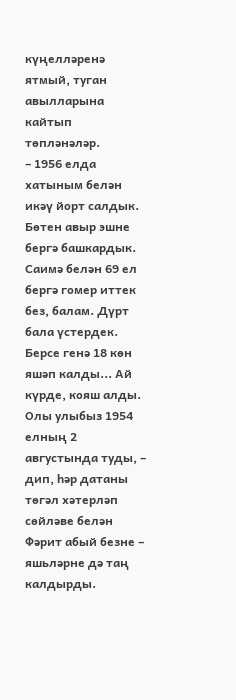күңелләренә ятмый, туган авылларына кайтып төпләнәләр.
– 1956 елда хатыным белән икәү йорт салдык. Бөтен авыр эшне бергә башкардык. Саимә белән 69 ел бергә гомер иттек без, балам. Дүрт бала үстердек. Берсе генә 18 көн яшәп калды... Ай күрде, кояш алды. Олы улыбыз 1954 елның 2 августында туды, – дип, һәр датаны төгәл хәтерләп сөйләве белән Фәрит абый безне – яшьләрне дә таң калдырды.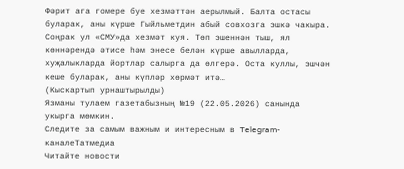Фәрит ага гомере буе хезмәттән аерылмый. Балта остасы буларак, аны күрше Гыйльметдин абый совхозга эшкә чакыра. Соңрак ул «СМУ»да хезмәт куя. Төп эшеннән тыш, ял көннәрендә әтисе һәм энесе белән күрше авылларда, хуҗалыкларда йортлар салырга да өлгерә. Оста куллы, эшчән кеше буларак, аны күпләр хөрмәт итә…
(Кыскартып урнаштырылды)
Язманы тулаем газетабызның №19 (22.05.2026) санында укырга мөмкин.
Следите за самым важным и интересным в Telegram-каналеТатмедиа
Читайте новости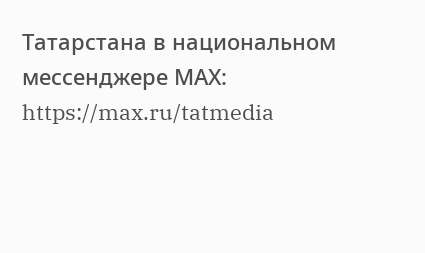Татарстана в национальном мессенджере MАХ: https://max.ru/tatmedia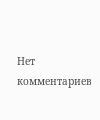Нет комментариев